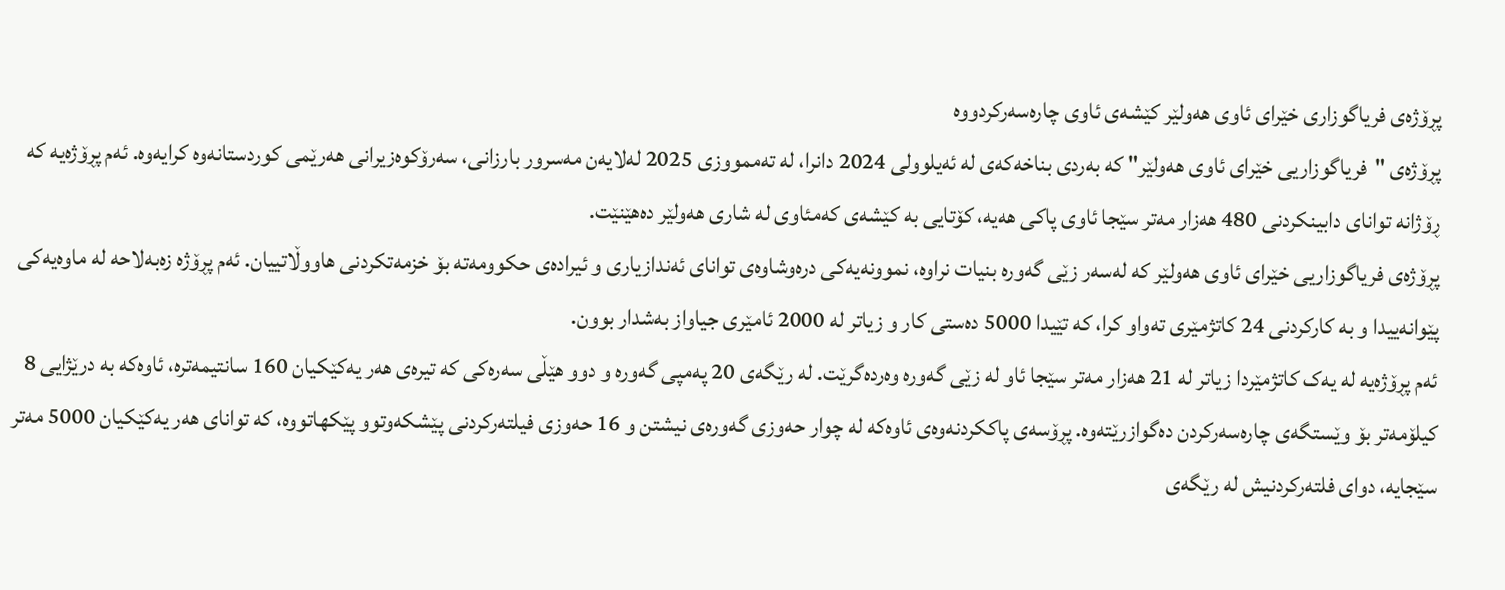پڕۆژەی فریاگوزاری خێرای ئاوی هەولێر کێشەی ئاوی چارەسەرکردووە
پڕۆژەی "فریاگوزاریی خێرای ئاوی هەولێر" کە بەردی بناخەکەی لە ئەیلوولی 2024 دانرا، لە تەممووزی 2025 لەلایەن مەسرور بارزانی، سەرۆکوەزیرانی هەرێمی کوردستانەوە کرایەوە. ئەم پڕۆژەیە کە ڕۆژانە توانای دابینکردنی 480 هەزار مەتر سێجا ئاوی پاکی هەیە، کۆتایی بە کێشەی کەمئاوی لە شاری هەولێر دەهێنێت.
پڕۆژەی فریاگوزاریی خێرای ئاوی هەولێر کە لەسەر زێی گەورە بنیات نراوە، نموونەیەکی درەوشاوەی توانای ئەندازیاری و ئیرادەی حکوومەتە بۆ خزمەتکردنی هاووڵاتییان. ئەم پڕۆژە زەبەلاحە لە ماوەیەکی پێوانەییدا و بە کارکردنی 24 کاتژمێری تەواو کرا، کە تێیدا 5000 دەستی کار و زیاتر لە 2000 ئامێری جیاواز بەشدار بوون.
ئەم پڕۆژەیە لە یەک کاتژمێردا زیاتر لە 21 هەزار مەتر سێجا ئاو لە زێی گەورە وەردەگرێت. لە رێگەی 20 پەمپی گەورە و دوو هێڵی سەرەکی کە تیرەی هەر یەکێکیان 160 سانتیمەترە، ئاوەکە بە درێژایی 8 کیلۆمەتر بۆ وێستگەی چارەسەرکردن دەگوازرێتەوە. پڕۆسەی پاککردنەوەی ئاوەکە لە چوار حەوزی گەورەی نیشتن و 16 حەوزی فیلتەرکردنی پێشکەوتوو پێکهاتووە، کە توانای هەر یەکێکیان 5000 مەتر سێجایە، دوای فلتەرکردنیش لە رێگەی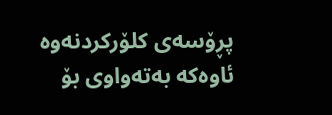پڕۆسەی کلۆرکردنەوە ئاوەکە بەتەواوی بۆ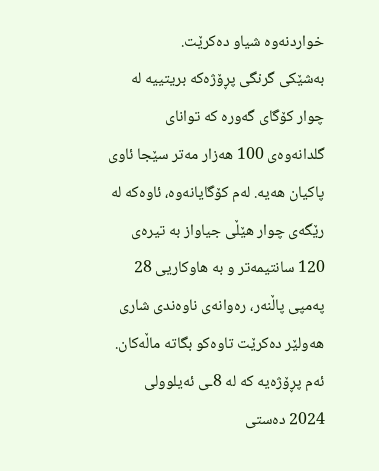خواردنەوە شیاو دەکرێت.
بەشێکی گرنگی پڕۆژەکە بریتییە لە چوار کۆگای گەورە کە توانای گلدانەوەی 100 هەزار مەتر سێجا ئاوی پاکیان هەیە. لەم کۆگایانەوە، ئاوەکە لە رێگەی چوار هێڵی جیاواز بە تیرەی 120 سانتیمەتر و بە هاوکاریی 28 پەمپی پاڵنەر، رەوانەی ناوەندی شاری هەولێر دەکرێت تاوەکو بگاتە ماڵەکان.
ئەم پڕۆژەیە کە لە 8ـی ئەیلوولی 2024 دەستی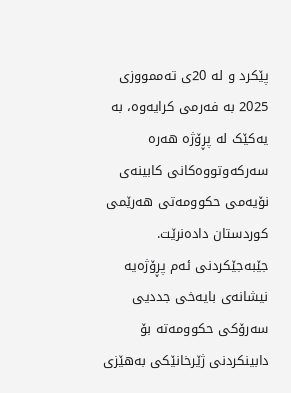پێکرد و لە 20ی تەممووزی 2025 بە فەرمی کرایەوە، بە یەکێک لە پڕۆژە هەرە سەرکەوتووەکانی کابینەی نۆیەمی حکوومەتی هەرێمی کوردستان دادەنرێت. جێبەجێکردنی ئەم پڕۆژەیە نیشانەی بایەخی جددیی سەرۆکی حکوومەتە بۆ دابینکردنی ژێرخانێکی بەهێزی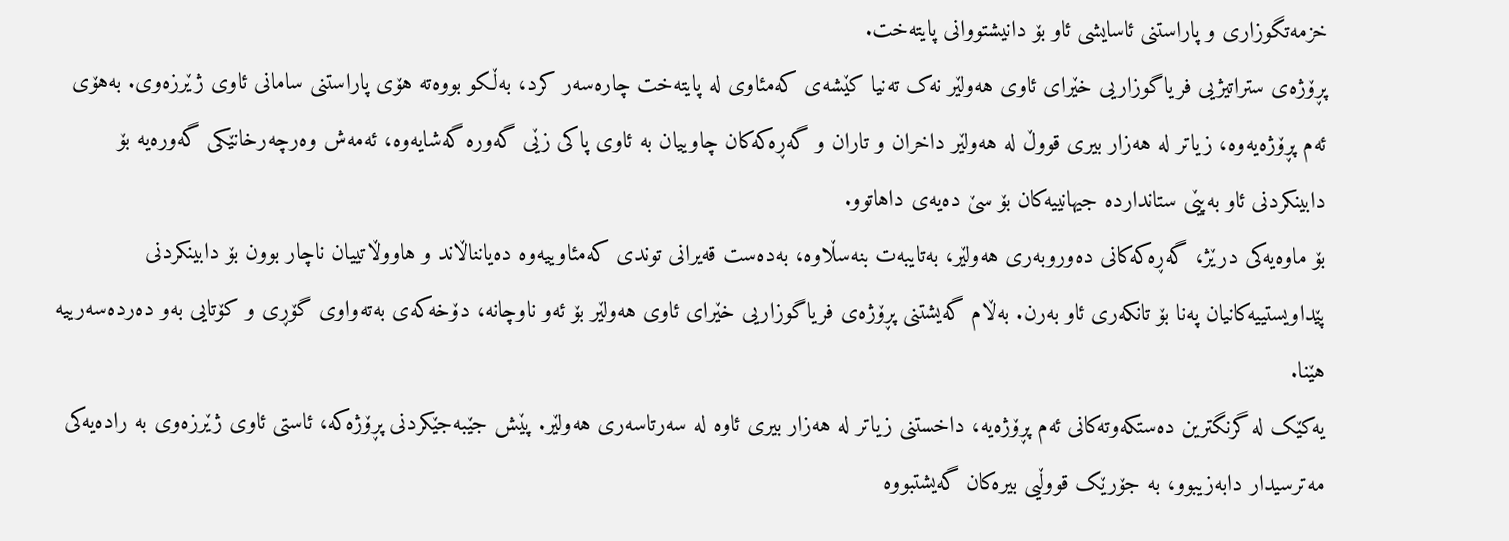خزمەتگوزاری و پاراستنی ئاسایشی ئاو بۆ دانیشتووانی پایتەخت.
پڕۆژەی ستراتیژیی فریاگوزاریی خێرای ئاوی هەولێر نەک تەنیا کێشەی کەمئاوی لە پایتەخت چارەسەر کرد، بەڵکو بووەتە هۆی پاراستنی سامانی ئاوی ژێرزەوی. بەهۆی ئەم پڕۆژەیەوە، زیاتر لە هەزار بیری قووڵ لە هەولێر داخران و تاران و گەڕەکەکان چاوییان بە ئاوی پاکی زێی گەورە گەشایەوە، ئەمەش وەرچەرخانێکی گەورەیە بۆ دابینکردنی ئاو بەپێی ستانداردە جیهانییەکان بۆ سێ دەیەی داهاتوو.
بۆ ماوەیەکی درێژ، گەڕەکەکانی دەوروبەری هەولێر، بەتایبەت بنەسڵاوە، بەدەست قەیرانی توندی کەمئاوییەوە دەیانناڵاند و هاووڵاتییان ناچار بوون بۆ دابینکردنی پێداویستییەکانیان پەنا بۆ تانکەری ئاو بەرن. بەڵام گەیشتنی پڕۆژەی فریاگوزاریی خێرای ئاوی هەولێر بۆ ئەو ناوچانە، دۆخەکەی بەتەواوی گۆڕی و کۆتایی بەو دەردەسەرییە هێنا.
یەکێک لە گرنگترین دەستکەوتەکانی ئەم پڕۆژەیە، داخستنی زیاتر لە هەزار بیری ئاوە لە سەرتاسەری هەولێر. پێش جێبەجێکردنی پڕۆژەکە، ئاستی ئاوی ژێرزەوی بە رادەیەکی مەترسیدار دابەزیبوو، بە جۆرێک قووڵیی بیرەکان گەیشتبووە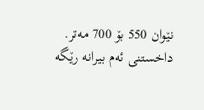نێوان 550 بۆ 700 مەتر. داخستنی ئەم بیرانە رێگە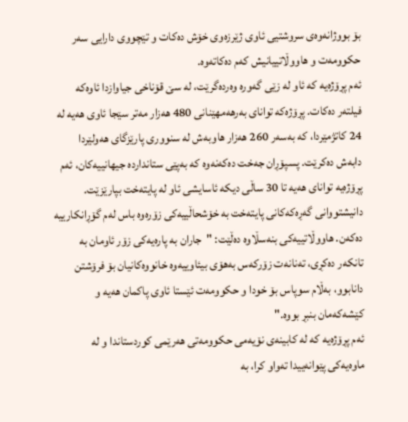بۆ بووژانەوەی سروشتیی ئاوی ژێرزەوی خۆش دەکات و تێچووی دارایی سەر حکوومەت و هاووڵاتییانیش کەم دەکاتەوە.
ئەم پڕۆژەیە کە ئاو لە زێی گەورە وەردەگرێت، لە سێ قۆناخی جیاوازدا ئاوەکە فیلتەر دەکات. پڕۆژەکە توانای بەرهەمهێنانی 480 هەزار مەتر سێجا ئاوی هەیە لە 24 کاتژمێردا، کە بەسەر 260 هەزار هاوبەش لە سنووری پارێزگای هەولێردا دابەش دەکرێت. پسپۆڕان جەخت دەکەنەوە کە بەپێی ستانداردە جیهانییەکان، ئەم پڕۆژەیە توانای هەیە تا 30 ساڵی دیکە ئاسایشی ئاو لە پایتەخت بپارێزێت.
دانیشتووانی گەڕەکەکانی پایتەخت بە خۆشحاڵییەکی زۆرەوە باس لەم گۆڕانکارییە دەکەن. هاووڵاتییەکی بنەسڵاوە دەڵێت: "جاران بە پارەیەکی زۆر ئاومان بە تانکەر دەکڕی، تەنانەت زۆرکەس بەهۆی بیئاوییەوە خانووەکانیان بۆ فرۆشتن دانابوو، بەڵام سوپاس بۆ خودا و حکوومەت ئێستا ئاوی پاکمان هەیە و کێشەکەمان بنبڕ بووە."
ئەم پڕۆژەیە کە لە کابینەی نۆیەمی حکوومەتی هەرێمی کوردستاندا و لە ماوەیەکی پێوانەییدا تەواو کرا، بە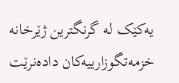یەکێک لە گرنگترین ژێرخانە خزمەتگوزارییەکان دادەنرێت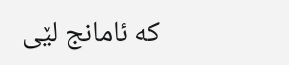کە ئامانج لێی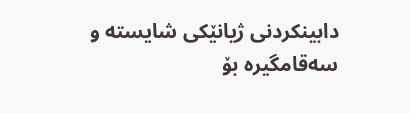دابینکردنی ژیانێکی شایستە و سەقامگیرە بۆ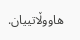هاووڵاتییان.